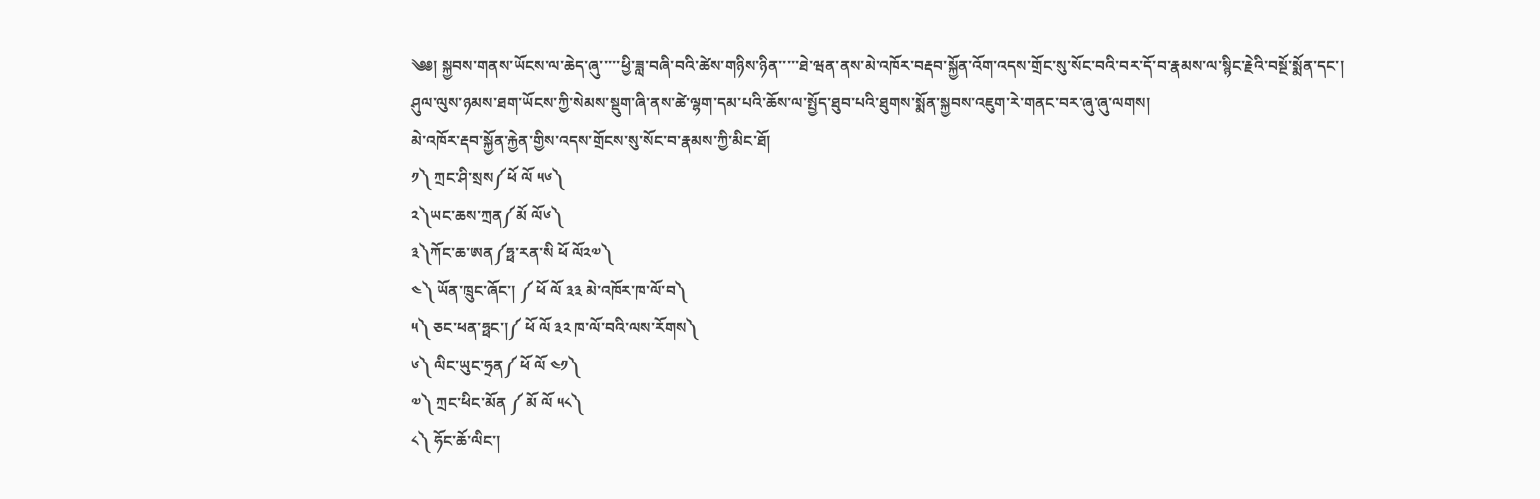༄༅། སྐྱབས་གནས་ཡོངས་ལ་ཆེད་ཞུ་་་་་ཕྱི་ཟླ་བཞི་བའི་ཚེས་གཉིས་ཉིན་་་་་ཐེ་ཝན་ནས་མེ་འཁོར་བརྡབ་སྐྱོན་འོག་འདས་གྲོང་སུ་སོང་བའི་བར་དོ་བ་རྣམས་ལ་སྙིང་རྗེའི་བསྔོ་སྨོན་དང་།
ཤུལ་ལུས་ཉམས་ཐག་ཡོངས་ཀྱི་སེམས་སྡུག་ཞི་ནས་ཚེ་ལྷག་དམ་པའི་ཆོས་ལ་སྤྱོད་ཐུབ་པའི་ཐུགས་སྨོན་སྐྱབས་འཇུག་རེ་གནང་བར་ཞུ་ཞུ་ལགས།
མེ་འཁོར་རྡབ་སྐྱོན་རྐྱེན་གྱིས་འདས་གྲོངས་སུ་སོང་བ་རྣམས་ཀྱི་མིང་ཐོ།
༡༽ ཀྲང་ཤི་སྲས༼ཕོ ལོ ༥༦༽
༢༽ཡང་ཆས་ཀྲན༼མོ ལོ༦༽
༣༽ཀོང་ཆ་ཨན༼ཧྥ་རན་སི ཕོ ལོ༢༧༽
༤༽ ཡོན་ཁྲུང་ཞོང་། ༼ ཕོ ལོ ༣༣ མེ་འཁོར་ཁ་ལོ་བ༽
༥༽ ཅང་ཕན་ཧྥང་།༼ ཕོ ལོ ༣༢ ཁ་ལོ་བའི་ལས་རོགས༽
༦༽ ལིང་ཡུང་ཧྲན༼ ཕོ ལོ ༤༡༽
༧༽ ཀྲང་ཕིང་མོན ༼ མོ ལོ ༥༨༽
༨༽ ཧོང་ཆོ་ལིང་།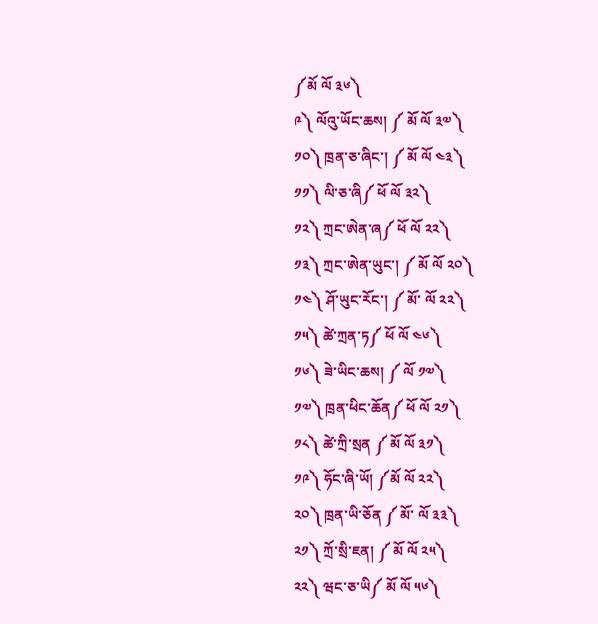༼མོ ལོ ༣༦༽
༩༽ ལོའུ་ཡོང་ཆས། ༼ མོ ལོ ༣༧༽
༡༠༽ ཁྲན་ཅ་ཞིང་། ༼ མོ ལོ ༤༣༽
༡༡༽ ལི་ཅ་ཞི༼ ཕོ ལོ ༣༢༽
༡༢༽ ཀྲང་ཨེན་ཞ༼ ཕོ ལོ ༢༢༽
༡༣༽ ཀྲང་ཨེན་ཡུང་། ༼ མོ ལོ ༢༠༽
༡༤༽ ཤོ་ཡུང་རོང་། ༼ མོ་ ལོ ༢༢༽
༡༥༽ ཚེ་ཀྲན་ཏ༼ ཕོ ལོ ༤༦༽
༡༦༽ ཟེ་ཡིང་ཆས། ༼ ལོ ༡༧༽
༡༧༽ ཁྲན་ཕིང་ཆོན༼ ཕོ ལོ ༢༡༽
༡༨༽ ཚེ་ཀྲི་སྲན ༼ མོ ལོ ༣༡༽
༡༩༽ ཧོང་ཞི་ཡོ། ༼མོ ལོ ༢༢༽
༢༠༽ ཁྲན་ཡི་ཅོན ༼ མོ་ ལོ ༣༣༽
༢༡༽ ཀྲོ་སྲི་ཇན། ༼ མོ ལོ ༢༥༽
༢༢༽ ཝང་ཅ་ཡི༼ མོ ལོ ༥༦༽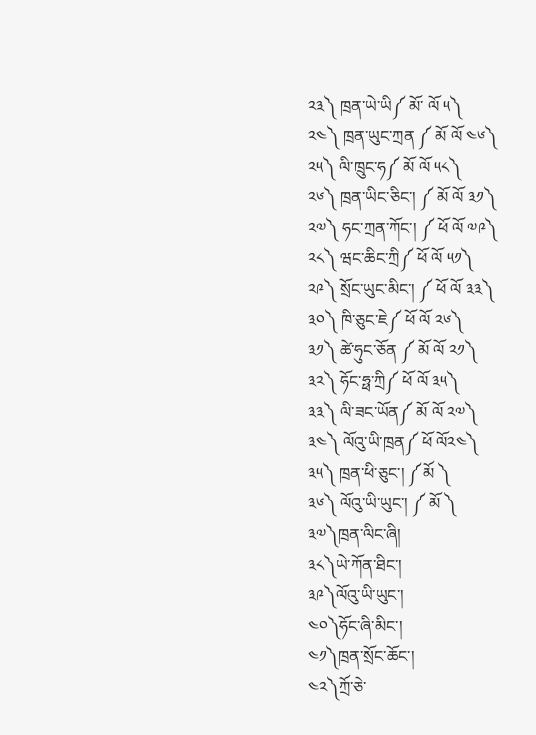༢༣༽ ཁྲན་ཡེ་ཡི༼ མོ་ ལོ ༥༽
༢༤༽ ཁྲན་ཡུང་ཀྲན ༼ མོ ལོ ༤༦༽
༢༥༽ ལི་ཁྲུང་ཧ༼ མོ ལོ ༥༨༽
༢༦༽ ཁྲན་ཡིང་ཅིང་། ༼ མོ ལོ ༣༡༽
༢༧༽ ཧང་ཀྲན་ཀོང་། ༼ ཕོ ལོ ༧༩༽
༢༨༽ ཝང་ཆིང་ཀྲི༼ ཕོ ལོ ༥༡༽
༢༩༽ སྲོང་ཡུང་མིང་། ༼ ཕོ ལོ ༣༣༽
༣༠༽ ཁི་ཅུང་ཇེ༼ ཕོ ལོ ༢༦༽
༣༡༽ ཚེ་ཧུང་ཅོན ༼ མོ ལོ ༢༡༽
༣༢༽ ཧོང་ཧྥ་ཀྲི༼ ཕོ ལོ ༣༥༽
༣༣༽ ལི་ཟང་ཡོན༼ མོ ལོ ༢༧༽
༣༤༽ ལོའུ་ཡི་ཁྲན༼ ཕོ ལོ༢༤༽
༣༥༽ ཁྲན་ཕི་ཅུང་། ༼མོ ༽
༣༦༽ ལོའུ་ཡི་ཡུང་། ༼ མོ ༽
༣༧༽ཁྲན་ལིང་ཞི།
༣༨༽ཡེ་ཀོན་ཐིང་།
༣༩༽ལོའུ་ཡི་ཡུང་།
༤༠༽ཧོང་ཞི་མིང་།
༤༡༽ཁྲན་སྲོང་ཆོང་།
༤༢༽ཀྲོ་ཅེ་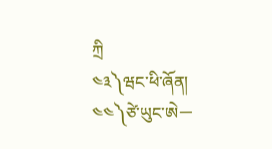ཀྲི
༤༣༽ཝང་ཕི་ཞོན།
༤༤༽ཙེ་ཡུང་ཨེㄧ